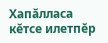Хапăлласа кĕтсе илетпĕр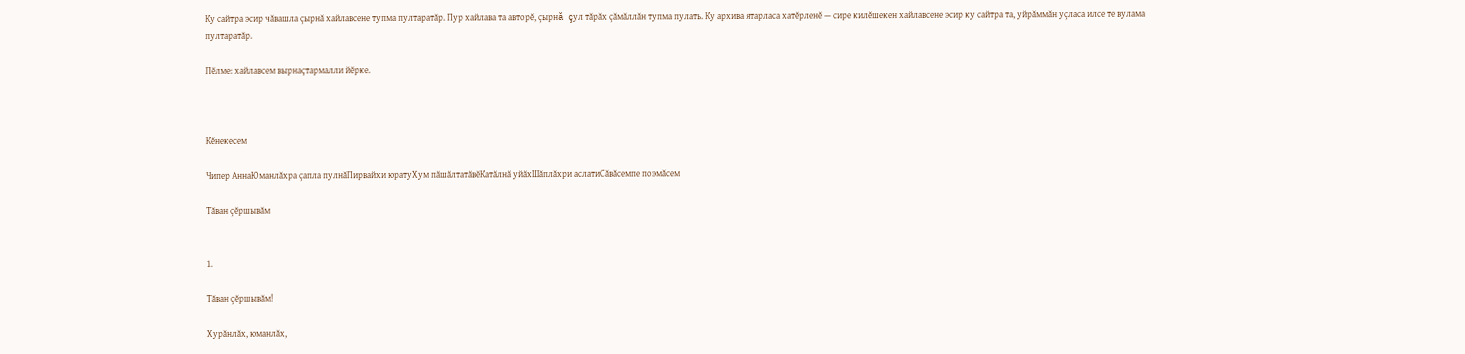Ку сайтра эсир чăвашла çырнă хайлавсене тупма пултаратăр. Пур хайлава та авторĕ, çырнă çул тăрăх çăмăллăн тупма пулать. Ку архива ятарласа хатĕрленĕ — сире килĕшекен хайлавсене эсир ку сайтра та, уйрăммăн уçласа илсе те вулама пултаратăр.

Пӗлме: хайлавсем вырнаҫтармалли йӗрке.



Кĕнекесем

Чипер АннаЮманлăхра çапла пулнăПирвайхи юратуХум пӑшӑлтатӑвӗКатӑлнӑ уйӑхШăплăхри аслатиСăвăсемпе поэмăсем

Тăван çĕршывăм


1.

Тăван çĕршывăм!

Хурăнлăх, юманлăх,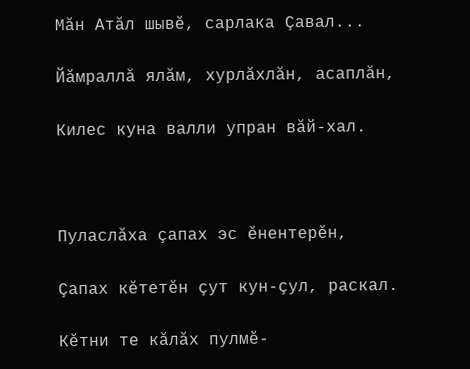Мăн Атăл шывĕ, сарлака Çавал...

Йăмраллă ялăм, хурлăхлăн, асаплăн,

Килес куна валли упран вăй-хал.



Пуласлăха çапах эс ĕнентерĕн,

Çапах кĕтетĕн çут кун-çул, раскал.

Кĕтни те кăлăх пулмĕ-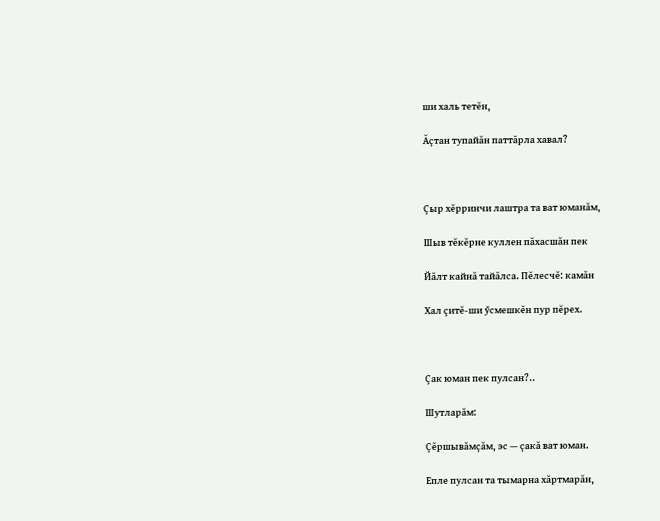ши халь тетĕн,

Ăçтан тупайăн паттăрла хавал?



Çыр хĕрринчи лаштра та ват юманăм,

Шыв тĕкĕрне куллен пăхасшăн пек

Йăлт кайнă тайăлса. Пĕлесчĕ: камăн

Хал çитĕ-ши ӳсмешкĕн пур пĕрех.



Çак юман пек пулсан?..

Шутларăм:

Çĕршывăмçăм, эс — çакă ват юман.

Епле пулсан та тымарна хăртмарăн,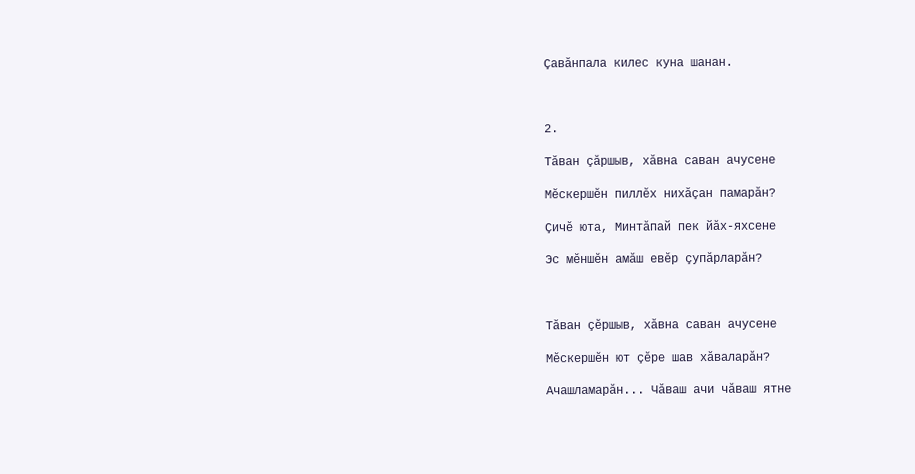Çавăнпала килес куна шанан.



2.

Тăван çăршыв, хăвна саван ачусене

Мĕскершĕн пиллĕх нихăçан памарăн?

Çичĕ юта, Минтăпай пек йăх-яхсене

Эс мĕншĕн амăш евĕр çупăрларăн?



Тăван çĕршыв, хăвна саван ачусене

Мĕскершĕн ют çĕре шав хăваларăн?

Ачашламарăн... Чăваш ачи чăваш ятне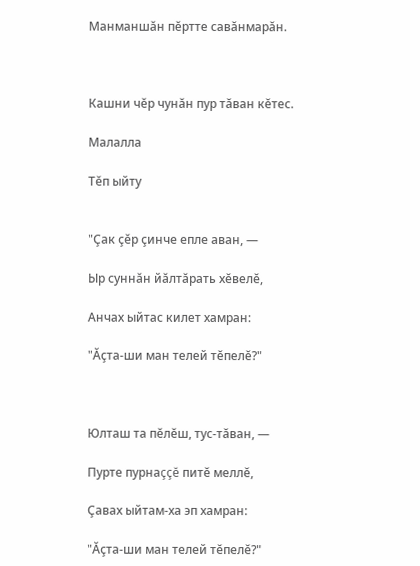Манманшăн пĕртте савăнмарăн.



Кашни чĕр чунăн пур тăван кĕтес.

Малалла

Тĕп ыйту


"Çак çĕр çинче епле аван, —

Ыр суннăн йăлтăрать хĕвелĕ,

Анчах ыйтас килет хамран:

"Ăçта-ши ман телей тĕпелĕ?"



Юлташ та пĕлĕш, тус-тăван, —

Пурте пурнаççĕ питĕ меллĕ,

Çавах ыйтам-ха эп хамран:

"Ăçта-ши ман телей тĕпелĕ?"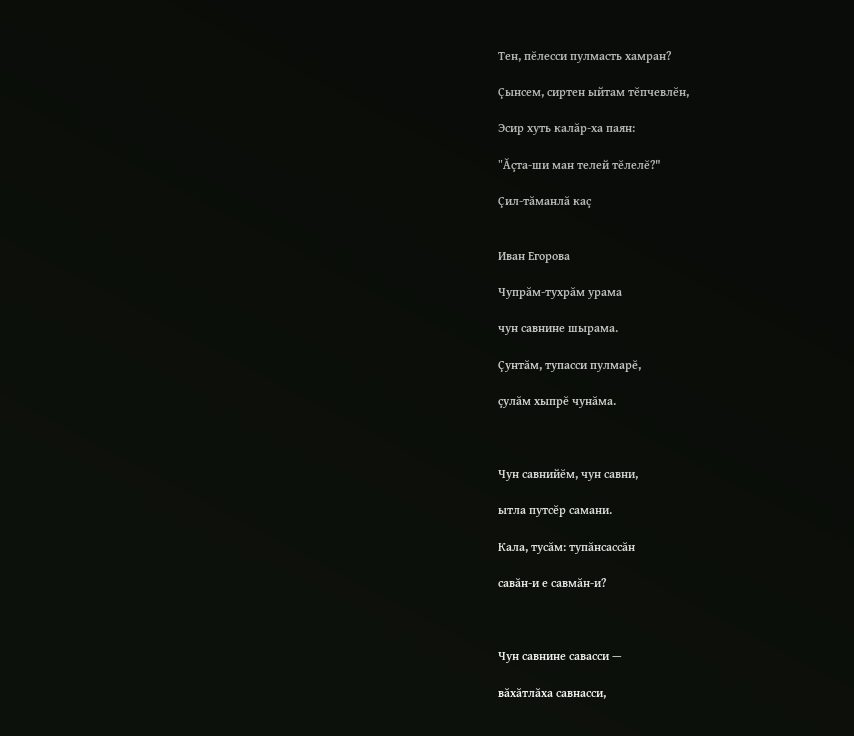Тен, пĕлесси пулмасть хамран?

Çынсем, сиртен ыйтам тĕпчевлĕн,

Эсир хуть калăр-ха паян:

"Ăçта-ши ман телей тĕлелĕ?"

Çил-тăманлă каç


Иван Егорова

Чупрăм-тухрăм урама

чун савнине шырама.

Çунтăм, тупасси пулмарĕ,

çулăм хыпрĕ чунăма.



Чун савнийĕм, чун савни,

ытла путсĕр самани.

Кала, тусăм: тупăнсассăн

савăн-и е савмăн-и?



Чун савнине савасси —

вăхăтлăха савнасси,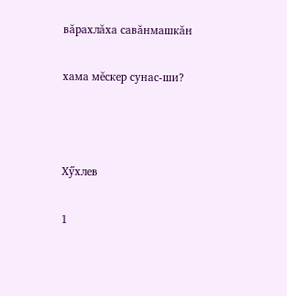вăрахлăха савăнмашкăн

хама мĕскер сунас-ши?



Хӳхлев

1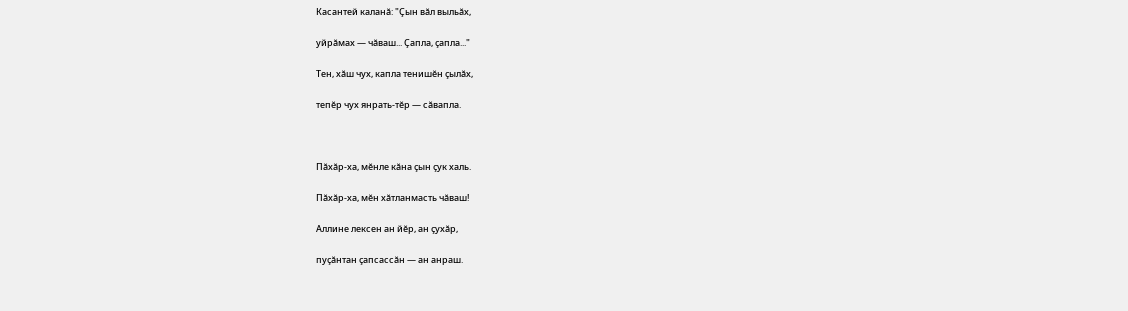Касантей каланă: "Çын вăл выльăх,

уйрăмах — чăваш... Çапла, çапла..."

Тен, хăш чух, капла тенишĕн çылăх,

тепĕр чух янрать-тĕр — сăвапла.



Пăхăр-ха, мĕнле кăна çын çук халь.

Пăхăр-ха, мĕн хăтланмасть чăваш!

Аллине лексен ан йĕр, ан çухăр,

пуçăнтан çапсассăн — ан анраш.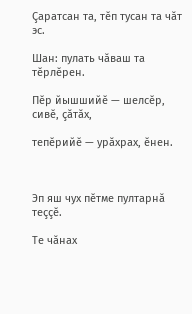Çаратсан та, тĕп тусан та чăт эс.

Шан: пулать чăваш та тĕрлĕрен.

Пĕр йышшийĕ — шелсĕр, сивĕ, çăтăх,

тепĕрийĕ — урăхрах, ĕнен.



Эп яш чух пĕтме пултарнă теççĕ.

Те чăнах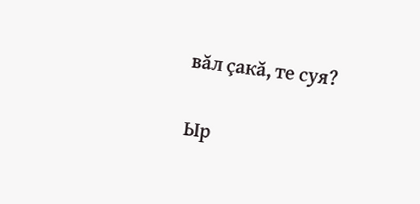вăл çакă, те суя?

Ыр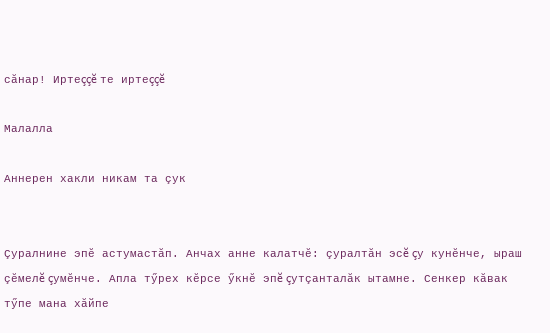сăнар! Иртеççĕ те иртеççĕ

Малалла

Аннерен хакли никам та çук


Çуралнине эпĕ астумастăп. Анчах анне калатчĕ: çуралтăн эсĕ çу кунĕнче, ыраш çĕмелĕ çумĕнче. Апла тӳрех кĕрсе ӳкнĕ эпĕ çутçанталăк ытамне. Сенкер кăвак тӳпе мана хăйпе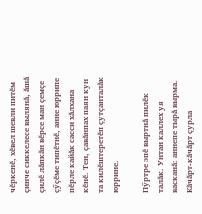чĕркенĕ, хĕвел шевли питĕм çинче сиккелесе вылянă, ăшă çилĕ лăпкăн вĕрсе ман çемçе çӳçĕме типĕтнĕ, анне юррипе пĕрле кайăк сасси хăлхана кĕнĕ. Тен, çавăнпах паян кун та килĕштеретĕп çутçанталăк юррине.

Пӳртре эпĕ выртнă пилĕк талăк. Унтан каллех уя васканă: аннепе тырă вырма. Кăчăрт-кăчăрт çурла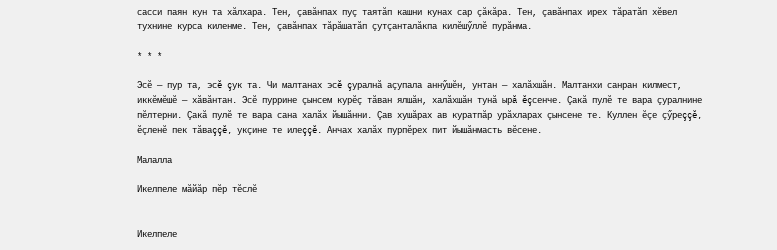сасси паян кун та хăлхара. Тен, çавăнпах пуç таятăп кашни кунах сар çăкăра. Тен, çавăнпах ирех тăратăп хĕвел тухнине курса киленме. Тен, çавăнпах тăрăшатăп çутçанталăкпа килĕшӳллĕ пурăнма.

* * *

Эсĕ — пур та, эсĕ çук та. Чи малтанах эсĕ çуралнă аçупала аннӳшĕн, унтан — халăхшăн. Малтанхи санран килмест, иккĕмĕшĕ — хăвăнтан. Эсĕ пуррине çынсем курĕç тăван ялшăн, халăхшăн тунă ырă ĕçсенче. Çакă пулĕ те вара çуралнине пĕлтерни. Çакă пулĕ те вара сана халăх йышăнни. Çав хушăрах ав куратпăр урăхларах çынсене те. Куллен ĕçе çӳреççĕ, ĕçленĕ пек тăваççĕ, укçине те илеççĕ. Анчах халăх пурпĕрех пит йышăнмасть вĕсене.

Малалла

Икелпеле мăйăр пĕр тĕслĕ


Икелпеле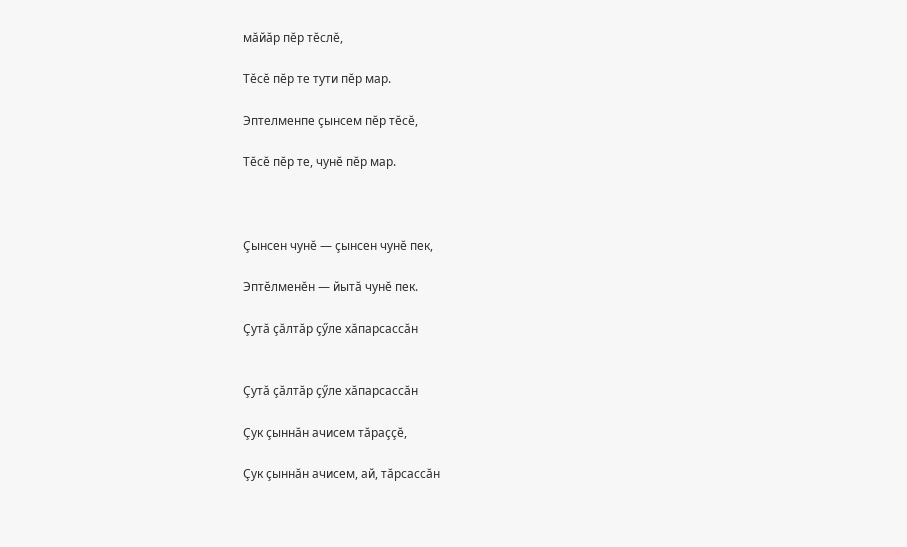мăйăр пĕр тĕслĕ,

Тĕсĕ пĕр те тути пĕр мар.

Эптелменпе çынсем пĕр тĕсĕ,

Тĕсĕ пĕр те, чунĕ пĕр мар.



Çынсен чунĕ — çынсен чунĕ пек,

Эптĕлменĕн — йытă чунĕ пек.

Çутă çăлтăр çӳле хăпарсассăн


Çутă çăлтăр çӳле хăпарсассăн

Çук çыннăн ачисем тăраççĕ,

Çук çыннăн ачисем, ай, тăрсассăн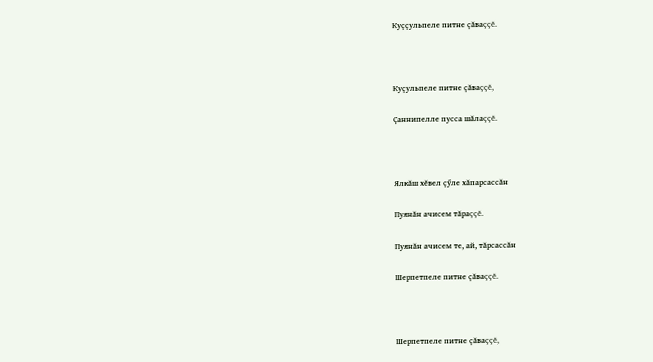Куççульпеле питне çăваççĕ.



Куçульпеле питне çăваççĕ,

Çаннипелле пусса шăлаççĕ.



Ялкăш хĕвел çӳле хăпарсассăн

Пуянăн ачисем тăраççĕ.

Пуянăн ачисем те, ай, тăрсассăн

Шерпетпеле питне çăваççĕ.



Шерпетпеле питне çăваççĕ,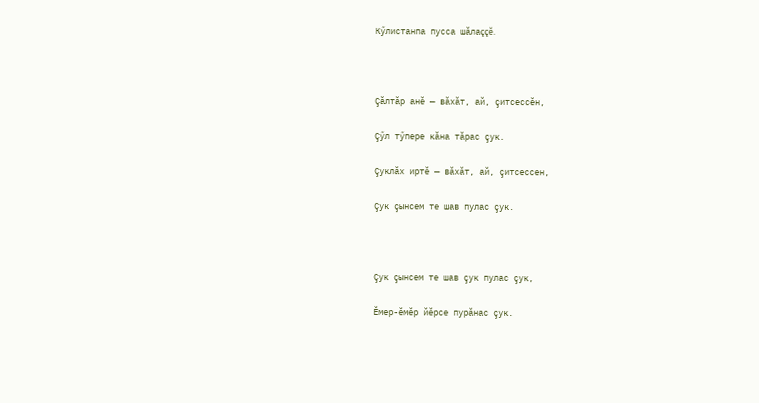Кӳлистанпа пусса шăлаççĕ.



Çăлтăр анĕ — вăхăт, ай, çитсессĕн,

Çӳл тӳпере кăна тăрас çук.

Çуклăх иртĕ — вăхăт, ай, çитсессен,

Çук çынсем те шав пулас çук.



Çук çынсем те шав çук пулас çук,

Ĕмер-ĕмĕр йĕрсе пурăнас çук.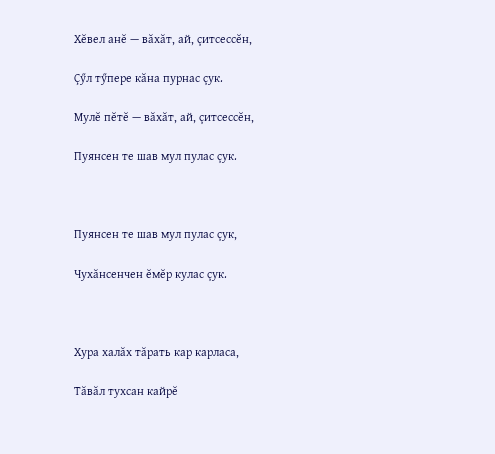Хĕвел анĕ — вăхăт, ай, çитсессĕн,

Çӳл тӳпере кăна пурнас çук.

Мулĕ пĕтĕ — вăхăт, ай, çитсессĕн,

Пуянсен те шав мул пулас çук.



Пуянсен те шав мул пулас çук,

Чухăнсенчен ĕмĕр кулас çук.



Хура халăх тăрать кар карласа,

Тăвăл тухсан кайрĕ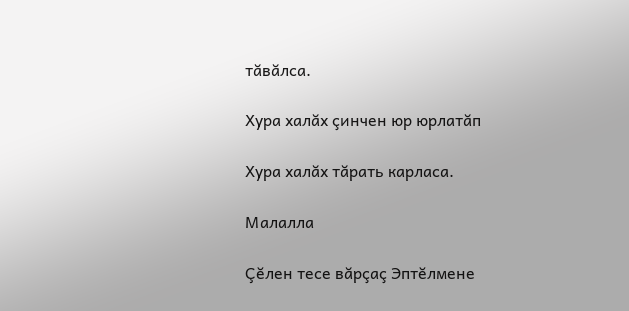тăвăлса.

Хура халăх çинчен юр юрлатăп

Хура халăх тăрать карласа.

Малалла

Çĕлен тесе вăрçаç Эптĕлмене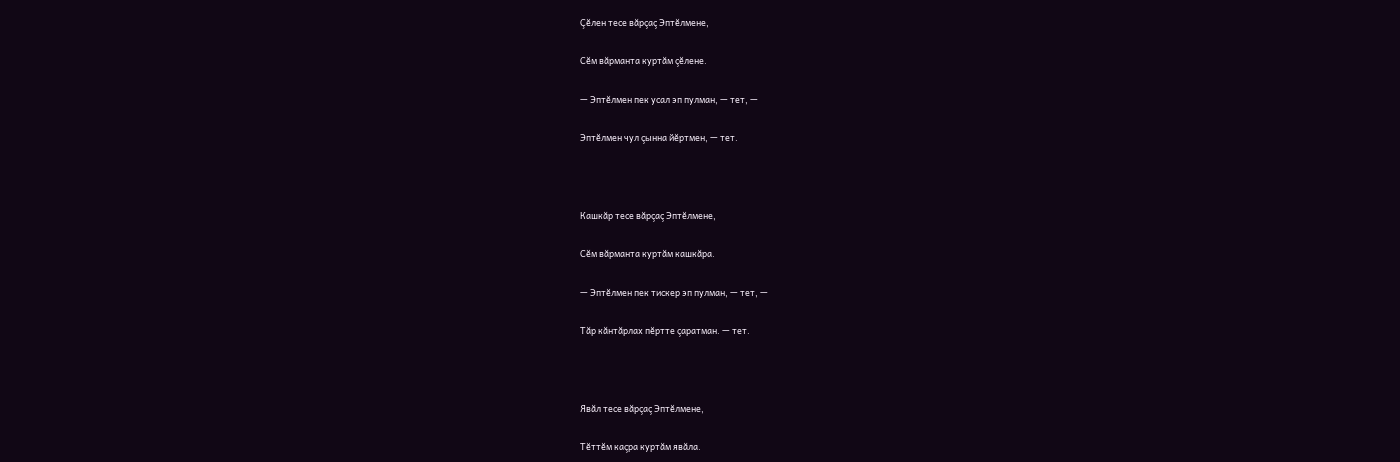Çĕлен тесе вăрçаç Эптĕлмене,

Сĕм вăрманта куртăм çĕлене.

— Эптĕлмен пек усал эп пулман, — тет, —

Эптĕлмен чул çынна йĕртмен, — тет.



Кашкăр тесе вăрçаç Эптĕлмене,

Сĕм вăрманта куртăм кашкăра.

— Эптĕлмен пек тискер эп пулман, — тет, —

Тăр кăнтăрлах пĕртте çаратман. — тет.



Явăл тесе вăрçаç Эптĕлмене,

Тĕттĕм каçра куртăм явăла.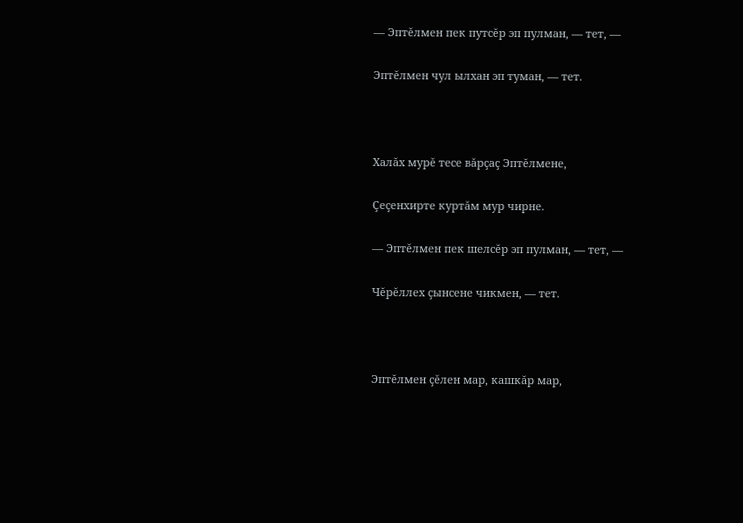— Эптĕлмен пек путсĕр эп пулман, — тет, —

Эптĕлмен чул ылхан эп туман, — тет.



Халăх мурĕ тесе вăрçаç Эптĕлмене,

Çеçенхирте куртăм мур чирне.

— Эптĕлмен пек шелсĕр эп пулман, — тет, —

Чĕрĕллех çынсене чикмен, — тет.



Эптĕлмен çĕлен мар, кашкăр мар,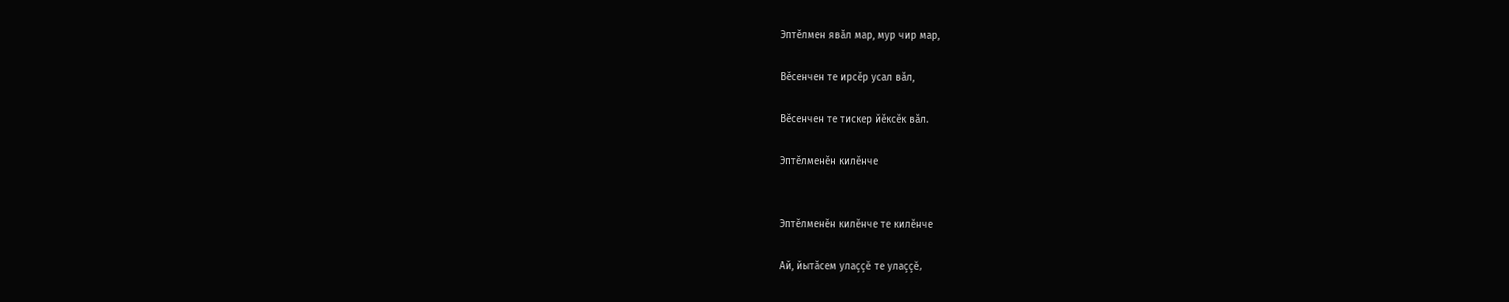Эптĕлмен явăл мар, мур чир мар,

Вĕсенчен те ирсĕр усал вăл,

Вĕсенчен те тискер йĕксĕк вăл.

Эптĕлменĕн килĕнче


Эптĕлменĕн килĕнче те килĕнче

Ай, йытăсем улаççĕ те улаççĕ,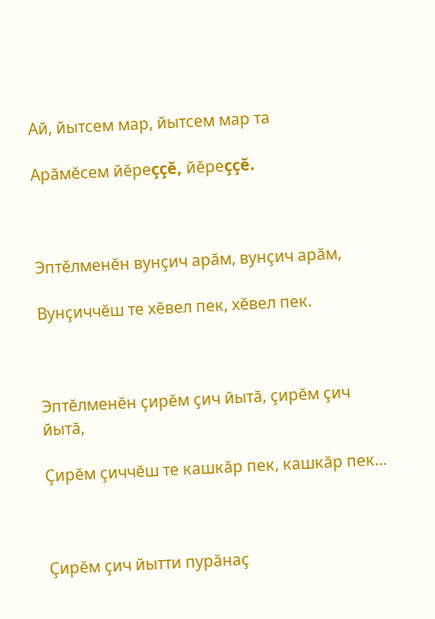Ай, йытсем мар, йытсем мар та

Арăмĕсем йĕреççĕ, йĕреççĕ.



Эптĕлменĕн вунçич арăм, вунçич арăм,

Вунçиччĕш те хĕвел пек, хĕвел пек.



Эптĕлменĕн çирĕм çич йытă, çирĕм çич йытă,

Çирĕм çиччĕш те кашкăр пек, кашкăр пек...



Çирĕм çич йытти пурăнаç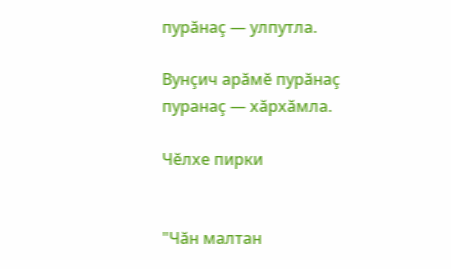пурăнаç — улпутла.

Вунçич арăмĕ пурăнаç пуранаç — хăрхăмла.

Чĕлхе пирки


"Чăн малтан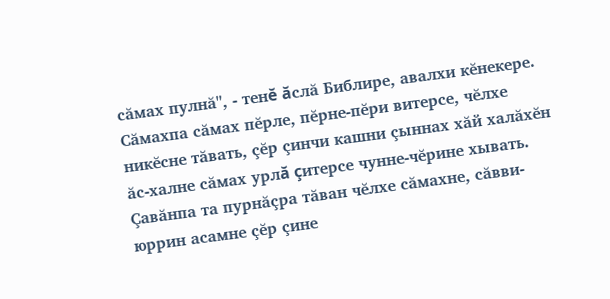сăмах пулнă", - тенĕ ăслă Библире, авалхи кĕнекере. Сăмахпа сăмах пĕрле, пĕрне-пĕри витерсе, чĕлхе никĕсне тăвать, çĕр çинчи кашни çыннах хăй халăхĕн ăс-халне сăмах урлă çитерсе чунне-чĕрине хывать. Çавăнпа та пурнăçра тăван чĕлхе сăмахне, сăвви-юррин асамне çĕр çине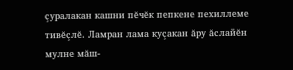çуралакан кашни пĕчĕк пепкене пехиллеме тивĕçлĕ. Ламран лама куçакан ăру ăслайĕн мулне мăш-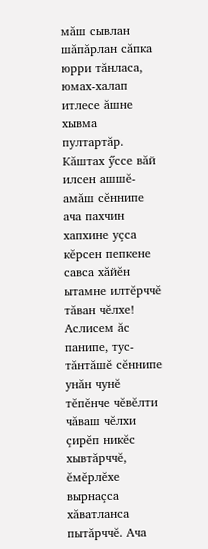мăш сывлан шăпăрлан сăпка юрри тăнласа, юмах-халап итлесе ăшне хывма пултартăр. Кăштах ӳссе вăй илсен ашшĕ-амăш сĕннипе ача пахчин хапхине уçса кĕрсен пепкене савса хăйĕн ытамне илтĕрччĕ тăван чĕлхе! Аслисем ăс панипе, тус-тăнтăшĕ сĕннипе унăн чунĕ тĕпĕнче чĕвĕлти чăваш чĕлхи çирĕп никĕс хывтăрччĕ, ĕмĕрлĕхе вырнаçса хăватланса пытăрччĕ. Ача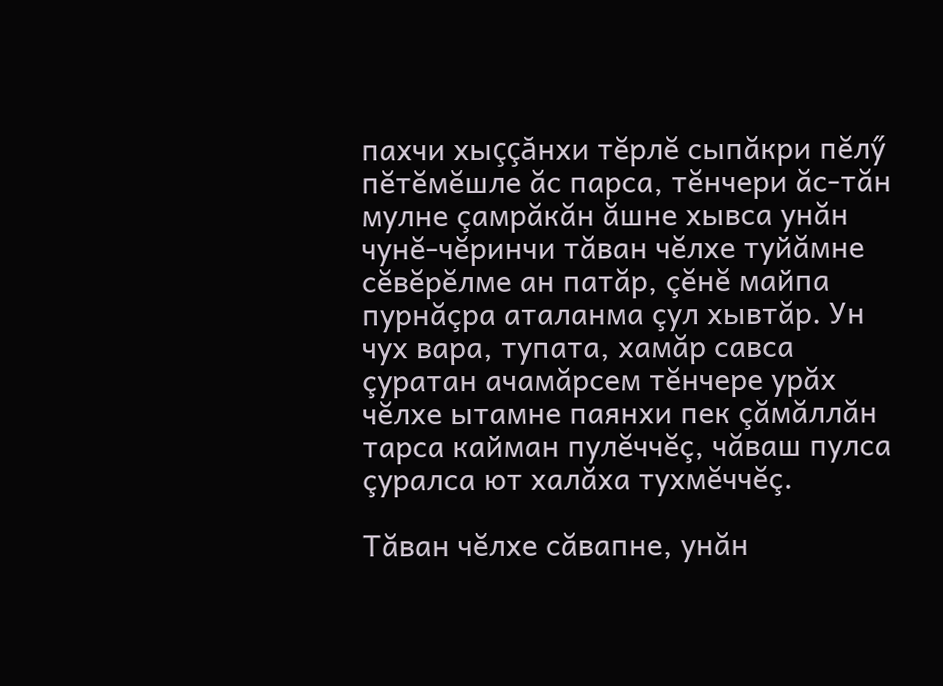пахчи хыççăнхи тĕрлĕ сыпăкри пĕлӳ пĕтĕмĕшле ăс парса, тĕнчери ăс-тăн мулне çамрăкăн ăшне хывса унăн чунĕ-чĕринчи тăван чĕлхе туйăмне сĕвĕрĕлме ан патăр, çĕнĕ майпа пурнăçра аталанма çул хывтăр. Ун чух вара, тупата, хамăр савса çуратан ачамăрсем тĕнчере урăх чĕлхе ытамне паянхи пек çăмăллăн тарса кайман пулĕччĕç, чăваш пулса çуралса ют халăха тухмĕччĕç.

Тăван чĕлхе сăвапне, унăн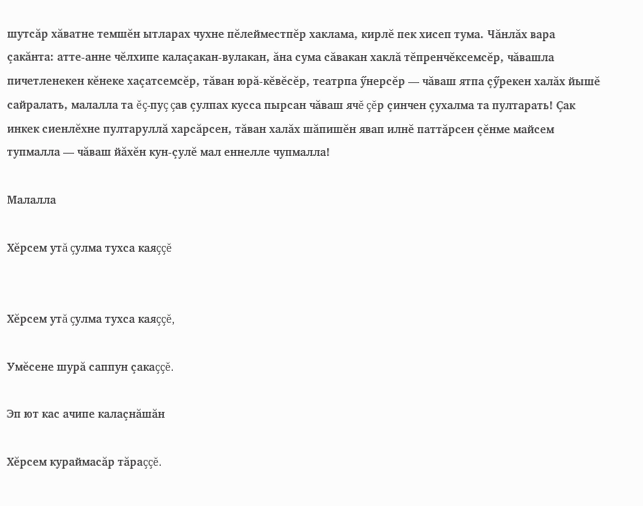шутсăр хăватне темшĕн ытларах чухне пĕлейместпĕр хаклама, кирлĕ пек хисеп тума. Чăнлăх вара çакăнта: атте-анне чĕлхипе калаçакан-вулакан, ăна сума сăвакан хаклă тĕпренчĕксемсĕр, чăвашла пичетленекен кĕнеке хаçатсемсĕр, тăван юрă-кĕвĕсĕр, театрпа ӳнерсĕр — чăваш ятпа çӳрекен халăх йышĕ сайралать, малалла та ĕç-пуç çав çулпах кусса пырсан чăваш ячĕ çĕр çинчен çухалма та пултарать! Çак инкек сиенлĕхне пултаруллă харсăрсен, тăван халăх шăпишĕн явап илнĕ паттăрсен çĕнме майсем тупмалла — чăваш йăхĕн кун-çулĕ мал еннелле чупмалла!

Малалла

Хĕрсем утă çулма тухса каяççĕ


Хĕрсем утă çулма тухса каяççĕ,

Умĕсене шурă саппун çакаççĕ.

Эп ют кас ачипе калаçнăшăн

Хĕрсем кураймасăр тăраççĕ.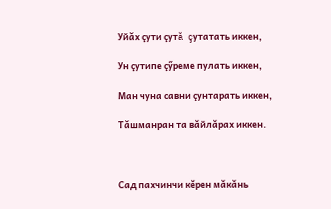Уйăх çути çутă çутатать иккен,

Ун çутипе çӳреме пулать иккен,

Ман чуна савни çунтарать иккен,

Тăшманран та вăйлăрах иккен.



Сад пахчинчи кĕрен мăкăнь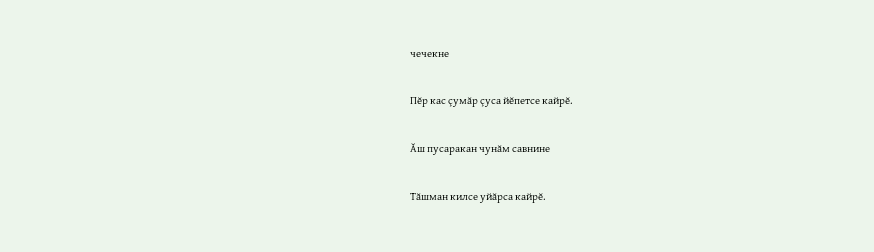чечекне

Пĕр кас çумăр çуса йĕпетсе кайрĕ.

Ăш пусаракан чунăм савнине

Тăшман килсе уйăрса кайрĕ.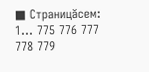■ Страницăсем: 1... 775 776 777 778 779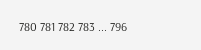780 781 782 783 ... 796